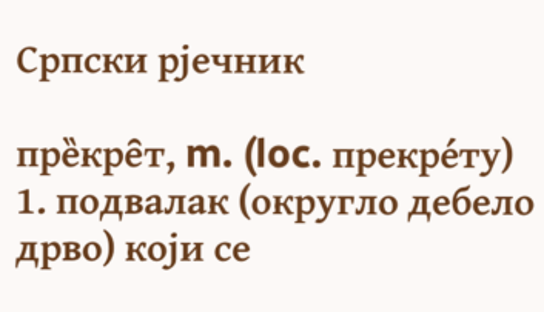Српски рјечник

пре̏кре̑т, m. (loc. прекре́ту) 1. подвалак (округло дебело дрво) који се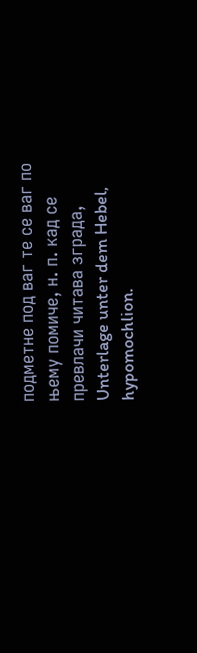подметне под ваг те се ваг по њему помиче, н. п. кад се превлачи читава зграда, Unterlage unter dem Hebel, hypomochlion.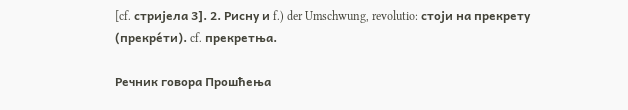[cf. стријела 3]. 2. Рисну и f.) der Umschwung, revolutio: стоји на прекрету (прекре́ти). cf. прекретња.

Речник говора Прошћења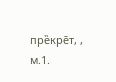пре̏кре̄т, , м.1.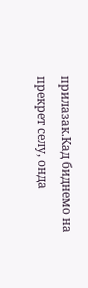прилазак.Кад биднемо на прекрет селу, онда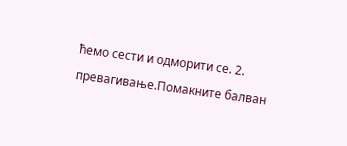ћемо сести и одморити се. 2. превагивање.Помакните балван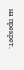на прекрет.